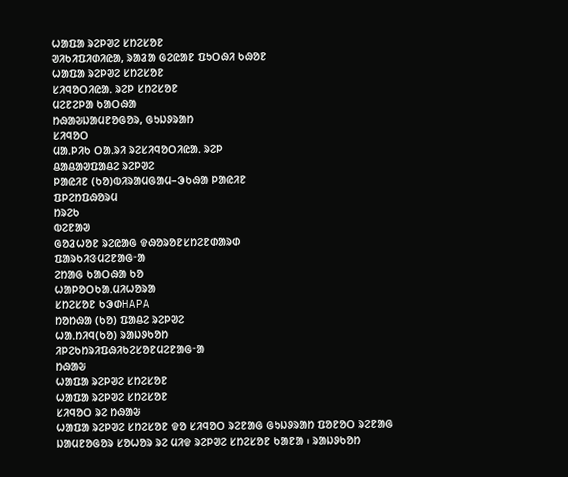ᱦᱟᱯᱟ ᱨᱮᱞᱣᱮ ᱥᱴᱮᱥᱚᱱ
ᱣᱤᱠᱤᱯᱤᱰᱤᱭᱟ, ᱨᱟᱲᱟ ᱜᱮᱭᱟᱱ ᱯᱩᱛᱷᱤ ᱠᱷᱚᱱ
ᱦᱟᱯᱟ ᱨᱮᱞᱣᱮ ᱥᱴᱮᱥᱚᱱ
ᱥᱤᱧᱚᱛᱤᱭᱟᱹ ᱨᱮᱞ ᱥᱴᱮᱥᱚᱱ
ᱢᱮᱱᱮᱞᱟ ᱠᱟᱛᱷᱟ
ᱴᱷᱟᱶᱡᱟᱢᱱᱚᱜᱚᱨ, ᱜᱩᱡᱽᱨᱟᱴ
ᱥᱤᱧᱚᱛ
ᱢᱟᱹᱞᱤᱠ ᱛᱟᱹᱨᱤ ᱨᱮᱥᱤᱧᱚᱛᱤᱭᱟᱹ ᱨᱮᱞ
ᱪᱟᱪᱟᱣᱯᱟᱪᱮ ᱨᱮᱞᱣᱮ
ᱞᱟᱭᱤᱱ (ᱠᱚ)ᱵᱤᱨᱟᱢᱜᱟᱢ–ᱳᱠᱷᱟ ᱞᱟᱭᱤᱱ
ᱯᱞᱮᱴᱯᱷᱚᱨᱢ
ᱴᱨᱮᱠ
ᱵᱮᱱᱟᱣ
ᱜᱚᱲᱦᱚᱱ ᱨᱮᱭᱟᱜ ᱫᱷᱚᱨᱚᱱᱥᱴᱮᱱᱰᱟᱨᱰ
ᱯᱟᱨᱠᱤᱝᱢᱮᱱᱟᱜᱼᱟ
ᱮᱴᱟᱜ ᱠᱟᱛᱷᱟ ᱠᱚ
ᱦᱟᱞᱚᱛᱠᱟᱹᱢᱤᱦᱚᱨᱟ
ᱥᱴᱮᱥᱚᱱ ᱠᱳᱰHAPA
ᱴᱚᱴᱷᱟ (ᱠᱚ) ᱯᱟᱪᱮ ᱨᱮᱞᱣᱮ
ᱦᱟᱹᱴᱤᱧ(ᱠᱚ) ᱨᱟᱡᱽᱠᱚᱴ
ᱤᱞᱮᱠᱴᱨᱤᱯᱷᱤᱠᱮᱥᱚᱱᱢᱮᱱᱟᱜᱼᱟ
ᱴᱷᱟᱶ
ᱦᱟᱯᱟ ᱨᱮᱞᱣᱮ ᱥᱴᱮᱥᱚᱱ
ᱦᱟᱯᱟ ᱨᱮᱞᱣᱮ ᱥᱴᱮᱥᱚᱱ
ᱥᱤᱧᱚᱛ ᱨᱮ ᱴᱷᱟᱶ
ᱦᱟᱯᱟ ᱨᱮᱞᱣᱮ ᱥᱴᱮᱥᱚᱱ ᱫᱚ ᱥᱤᱧᱚᱛ ᱨᱮᱱᱟᱜ ᱜᱩᱡᱽᱨᱟᱴ ᱯᱚᱱᱚᱛ ᱨᱮᱱᱟᱜ ᱡᱟᱢᱱᱚᱜᱚᱨ ᱥᱚᱦᱚᱨ ᱨᱮ ᱢᱤᱫ ᱨᱮᱞᱣᱮ ᱥᱴᱮᱥᱚᱱ ᱠᱟᱱᱟ ᱾ ᱨᱟᱡᱽᱠᱚᱴ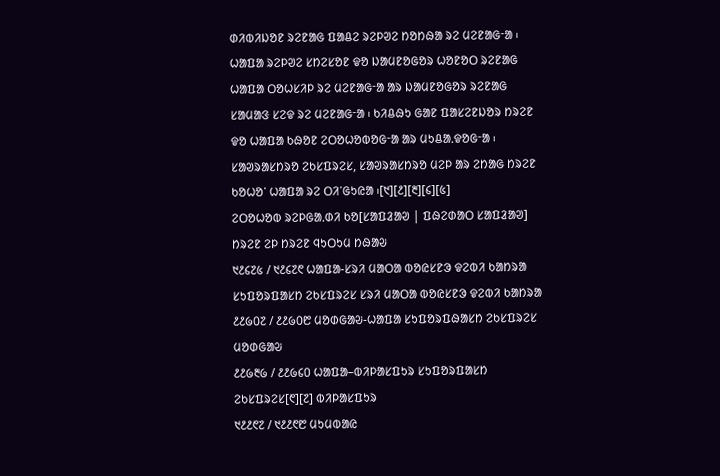ᱰᱤᱵᱤᱡᱚᱱ ᱨᱮᱱᱟᱜ ᱯᱟᱪᱮ ᱨᱮᱞᱣᱮ ᱴᱚᱴᱷᱟ ᱨᱮ ᱢᱮᱱᱟᱜᱼᱟ ᱾ ᱦᱟᱯᱟ ᱨᱮᱞᱣᱮ ᱥᱴᱮᱥᱚᱱ ᱫᱚ ᱡᱟᱢᱱᱚᱜᱚᱨ ᱦᱚᱱᱚᱛ ᱨᱮᱱᱟᱜ ᱦᱟᱯᱟ ᱛᱚᱦᱥᱤᱞ ᱨᱮ ᱢᱮᱱᱟᱜᱼᱟ ᱟᱨ ᱡᱟᱢᱱᱚᱜᱚᱨ ᱨᱮᱱᱟᱜ ᱥᱟᱢᱟᱝ ᱥᱮᱫ ᱨᱮ ᱢᱮᱱᱟᱜᱼᱟ ᱾ ᱠᱤᱪᱷᱩ ᱜᱟᱱ ᱯᱟᱥᱮᱱᱡᱚᱨ ᱴᱨᱮᱱ ᱫᱚ ᱦᱟᱯᱟ ᱠᱷᱚᱱ ᱮᱛᱚᱦᱚᱵᱚᱜᱼᱟ ᱟᱨ ᱢᱩᱪᱟᱹᱫᱚᱜᱼᱟ ᱾ ᱥᱟᱣᱨᱟᱥᱴᱨᱚ ᱮᱠᱥᱯᱨᱮᱥ, ᱥᱟᱣᱨᱟᱥᱴᱨᱚ ᱢᱮᱞ ᱟᱨ ᱮᱴᱟᱜ ᱴᱨᱮᱱ ᱠᱚᱦᱚᱸ ᱦᱟᱯᱟ ᱨᱮ ᱛᱤᱸᱜᱩᱭᱟ ᱾[᱑][᱒][᱓][᱔][᱕]
ᱮᱛᱚᱦᱚᱵ ᱨᱮᱞᱜᱟᱹᱰᱤ ᱠᱚ[ᱥᱟᱯᱲᱟᱣ | ᱯᱷᱮᱰᱟᱛ ᱥᱟᱯᱲᱟᱣ]
ᱴᱨᱮᱱ ᱮᱞ ᱴᱨᱮᱱ ᱧᱩᱛᱩᱢ ᱴᱷᱟᱶ
᱑᱒᱔᱗᱕ / ᱑᱒᱔᱗᱖ ᱦᱟᱯᱟ-ᱥᱨᱤ ᱢᱟᱛᱟ ᱵᱚᱭᱥᱱᱳ ᱫᱮᱵᱤ ᱠᱟᱴᱨᱟ ᱥᱩᱯᱚᱨᱯᱟᱥᱴ ᱮᱠᱥᱯᱨᱮᱥ ᱥᱨᱤ ᱢᱟᱛᱟ ᱵᱚᱭᱥᱱᱳ ᱫᱮᱵᱤ ᱠᱟᱴᱨᱟ
᱒᱒᱙᱐᱗ / ᱒᱒᱙᱐᱘ ᱢᱚᱰᱜᱟᱶ-ᱦᱟᱯᱟ ᱥᱩᱯᱚᱨᱯᱷᱟᱥᱴ ᱮᱠᱥᱯᱨᱮᱥ ᱢᱚᱰᱜᱟᱶ
᱒᱒᱙᱓᱙ / ᱒᱒᱙᱔᱐ ᱦᱟᱯᱟ–ᱵᱤᱞᱟᱥᱯᱩᱨ ᱥᱩᱯᱚᱨᱯᱟᱥᱴ ᱮᱠᱥᱯᱨᱮᱥ[᱖][᱗] ᱵᱤᱞᱟᱥᱯᱩᱨ
᱑᱒᱒᱖᱗ / ᱑᱒᱒᱖᱘ ᱢᱩᱢᱵᱟᱭ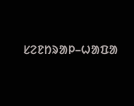ᱥᱮᱱᱴᱨᱟᱞ–ᱦᱟᱯᱟ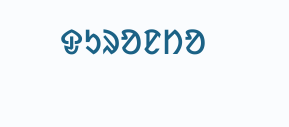ᱫᱩᱨᱚᱱᱴᱚ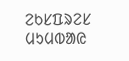ᱮᱠᱥᱯᱨᱮᱥ ᱢᱩᱢᱵᱟᱭ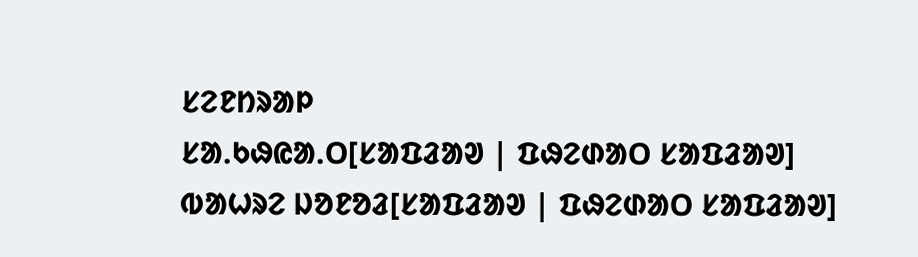ᱥᱮᱱᱴᱨᱟᱞ
ᱥᱟᱹᱠᱷᱭᱟᱹᱛ[ᱥᱟᱯᱲᱟᱣ | ᱯᱷᱮᱰᱟᱛ ᱥᱟᱯᱲᱟᱣ]
ᱵᱟᱦᱨᱮ ᱡᱚᱱᱚᱲ[ᱥᱟᱯᱲᱟᱣ | ᱯᱷᱮᱰᱟᱛ ᱥᱟᱯᱲᱟᱣ]